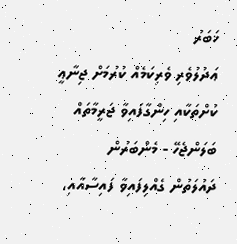ޚަބަރު
ޢަދުލުވެރި ވެރިކަމެއް ކުރުމަށް ޖިނާޢީ ކުށްތަކާއި ހިންގާފައިވާ ޖަރީމާތައް ބަލަންޖެހޭ - މެންބަރުން
ދައުލަތުން ގެއްލިފައިވާ ފައިސާއާއި،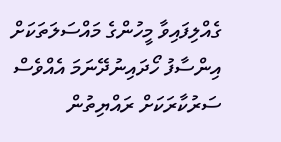ގެއްލިފައިވާ މީހުންގެ މައްސަލަތަކަށް އިންސާފު ހޯދައިނުދޭނަމަ އެއްވެސް ސަރުކާރަކަށް ރައްޔިތުން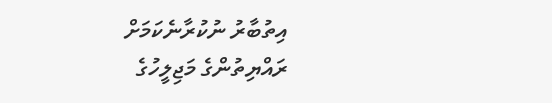އިތުބާރު ނުކުރާނެކަމަށް ރައްޔިތުންގެ މަޖިލީހުގެ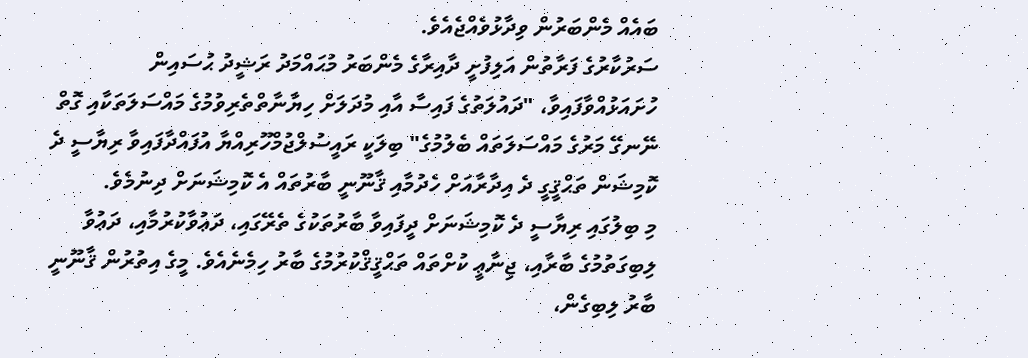ބައެއް މެންބަރުން ވިދާޅުވެއްޖެއެވެ.
ސަރުކާރުގެ ފަރާތުން އަލިފުށީ ދާއިރާގެ މެންބަރު މުޙައްމަދު ރަޝީދު ޙުސައިން ހުށައަޅުއްވާފައިވާ، "ދައުލަތުގެ ފައިސާ އާއި މުދަލަށް ހިޔާނާތްތެރިވުމުގެ މައްސަލަތަކާއި ގޮތް ނޭނގޭ މަރުގެ މައްސަލަތައް ބެލުމުގެ" ބިލަކީ ރައީސުލްޖުމްހޫރިއްޔާ އުފައްދާފައިވާ ރިޔާސީ ދެ ކޮމިޝަން ތަޙްޤީގީ ދެ އިދާރާއަށް ހެދުމާއި ޤާނޫނީ ބާރުތައް އެ ކޮމިޝަނަށް ދިނުމެވެ.
މި ބިލުގައި ރިޔާސީ ދެ ކޮމިޝަނަށް ދީފައިވާ ބާރުތަކުގެ ތެރޭގައި، ދަޢުވާކުރުމާއި، ދަޢުވާ ލިބިގަތުމުގެ ބާރާއި، ޖިނާޢީ ކުށްތައް ތަޙްޤީޤްކުރުމުގެ ބާރު ހިމެނެއެވެ. މީގެ އިތުރުން ޤާނޫނީ ބާރު ލިބިގެން،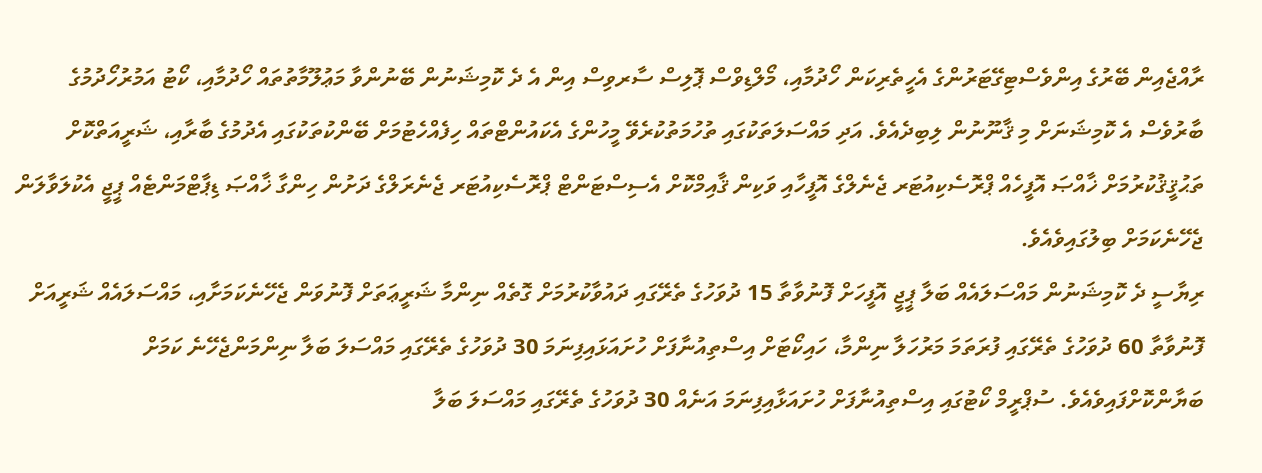ރާއްޖެއިން ބޭރުގެ އިންވެސްޓިގޭޓަރުންގެ އެހީތެރިކަން ހޯދުމާއި، މޯލްޑިވްސް ޕޮލިސް ސާރވިސް އިން އެ ދެ ކޮމިޝަނުން ބޭނުންވާ މަޢުލޫމާތުތައް ހޯދުމާއި، ކޯޓު އަމުރުހޯދުމުގެ ބާރުވެސް އެ ކޮމިޝަނަށް މި ޤާނޫނުން ލިބިދެއެވެ. އަދި މައްސަލަތަކުގައި ތުހުމަތުކުރެވޭ މީހުންގެ އެކައުންޓްތައް ހިފެއްހެޓުމަށް ބޭންކުތަކުގައި އެދުމުގެ ބާރާއި، ޝަރީއަތްކޮށް ތަޙުޤީޤުކުރުމަށް ޚާއްޞަ އޮފީހެއް ޕްރޮސެކިއުޓަރ ޖެނެލްގެ އޮފީހާއި ވަކިން ޤާއިމްކޮށް އެސިސްޓަންޓް ޕްރޮސެކިއުޓަރ ޖެނެރަލްގެ ދަށުން ހިންގާ ޚާއްޞަ ޑިޕާޓްމަންޓެއް ޕީޖީ އެކުލަވާލަން ޖެހޭނެކަމަށް ބިލުގައިވެއެވެ.
ރިޔާސީ ދެ ކޮމިޝަނުން މައްސަލައެއް ބަލާ ޕީޖީ އޮފީހަށް ފޮނުވާތާ 15 ދުވަހުގެ ތެރޭގައި ދައުވާކުރުމަށް ގޮތެއް ނިންމާ ޝަރީޢަތަށް ފޮނުވަން ޖެހޭނެކަމަށާއި، މައްސަލައެއް ޝަރީއަށް ފޮނުވާތާ 60 ދުވަހުގެ ތެރޭގައި ފުރަތަމަ މަރުހަލާ ނިންމާ، ހައިކޯޓަށް އިސްތިއުނާފަށް ހުށައަޅައިފިނަމަ 30 ދުވަހުގެ ތެރޭގައި މައްސަލަ ބަލާ ނިންމަންޖެހޭނެ ކަމަށް ބަޔާންކޮށްފައިވެއެވެ. ސުޕްރީމް ކޯޓުގައި އިސްތިއުނާފަށް ހުށައަޅާއިފިނަމަ އަނެއް 30 ދުވަހުގެ ތެރޭގައި މައްސަލަ ބަލާ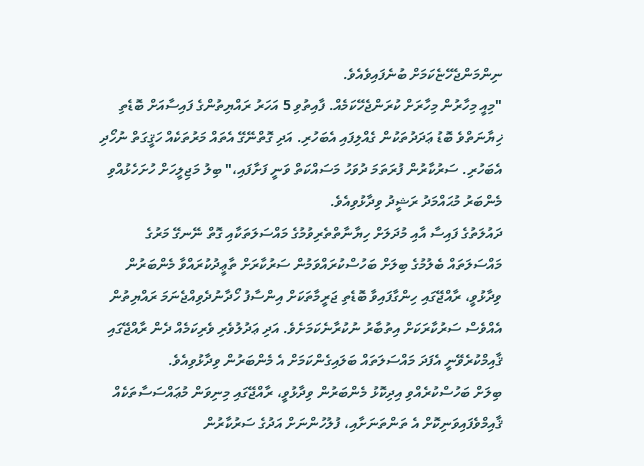ނިންމަންޖެހޭޏެކަމަށް ބުނެފައިވެއެވެ.
"މިއީ މިހާރުން މިހާރަށް ކުރަންޖެހޭކަމެއް. ފާއިތުވި 5 އަހަރު ރައްޔިތުންގެ ފައިސާއަށް ބޮޑެތި ޚިޔާނަތްވެ ބޮޑު ޢަދަދުތަކުން ގެއްލިފައި އެބަހުރި. އަދި ގޮތްނޭގޭ އެތައް މަރުތަކެއް ހަޤީގަތް ނުހޯދި އެބަހުރި. ސަރުކާރުން ފުރަތަމަ ދުވަހު މަސައްކަތް ވަނީ ފަށާފައި،" ބިލު މަޖިލީހަށް ހުށަހެޅުއްވި މެންބަރު މުޙައްމަދު ރަޝީދު ވިދާޅުވިއެވެ.
ދައުލަތުގެ ފައިސާ އާއި މުދަލަށް ހިޔާނާތްތެރިވުމުގެ މައްސަލަތަކާއި ގޮތް ނޭނގޭ މަރުގެ މައްސަލަތައް ބެލުމުގެ ބިލަށް ބަހުސްކުރައްވަމުން ސަރުކާރަށް ތާޢީދުކުރައްވާ މެންބަރުން ވިދާޅުވީ، ރާއްޖޭގައި ހިންގާފައިވާ ބޮޑެތި ޖަރީމާތަކަށް އިންސާފު ހޯދާނުދެވިއްޖެނަމަ ރައްޔިތުން އެއްވެސް ސަރުކާރަކަށް އިތުބާރު ނުކުރާނެކަމަށެވެ. އަދި ޢަދުލުވެރި ވެރިކަމެއް ދެން ރާއްޖޭގައި ޤާއިމްކުރެވޭނީ އެފަދަ މައްސަލަތައް ބަލައިގެންކަމަށް އެ މެންބަރުން ވިދާޅުވިއެވެ.
ބިލަށް ބަހުސްކުރެއްވި އިދިކޮޅު މެންބަރުން ވިދާޅުވީ، ރާއްޖޭގައި މިނިވަން މުޢައްސަސާތަކެއް ޤާއިމްވެފައިވަނިކޮށް އެ ތަންތަނަށާއި، ފުލުހުންނަށް އަދުގެ ސަރުކާރުން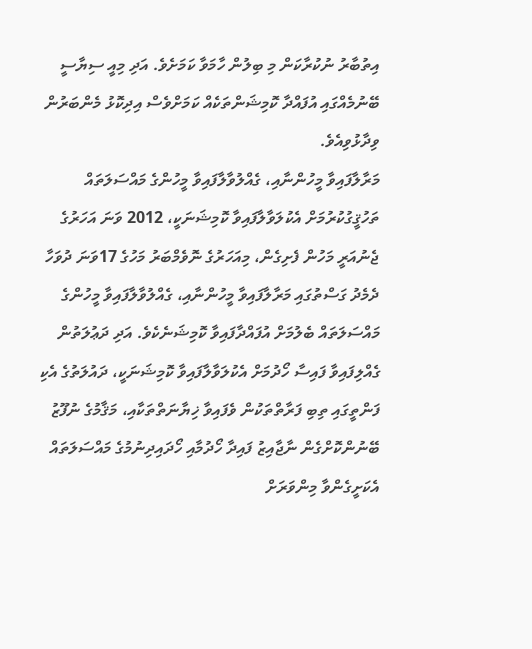އިތުބާރު ނުކުރާކަން މި ބިލުން ހާމަވާ ކަމަށެވެ. އަދި މިއީ ސިޔާސީ ބޭނުމެއްގައި އުފައްދާ ކޮމިޝަންތަކެއް ކަމަށްވެސް އިދިކޮޅު މެންބަރުން ވިދާޅުވިއެވެ.
މަރާލާފައިވާ މީހުންނާއި، ގެއްލުވާލާފައިވާ މީހުންގެ މައްސަލަތައް ތަހުޤީގުކުރުމަށް އެކުލަވާލާފައިވާ ކޮމިޝަނަކީ، 2012 ވަނަ އަހަރުގެ ޖެނުއަރީ މަހުން ފެށިގެން، މިއަހަރުގެ ނޮވެމްބަރު މަހުގެ 17ވަނަ ދުވަހާ ދެމެދު ގަސްތުގައި މަރާލާފައިވާ މީހުންނާއި، ގެއްލުވާލާފައިވާ މީހުންގެ މައްސަލަތައް ބެލުމަށް އުފައްދާފައިވާ ކޮމިޝަނެކެވެ. އަދި ދަޢުލަތުން ގެއްލިފައިވާ ފައިސާ ހޯދުމަށް އެކުލަވާލާފައިވާ ކޮމިޝަނަކީ، ދައުލަތުގެ އެކި ފަންތީގައި ތިބި ފަރާތްތަކުން ވެފައިވާ ޚިޔާނަތްތަކާއި، މަޤާމުގެ ނުފޫޒު ބޭނުންކޮށްގެން ނާޖާއިޒު ފައިދާ ހޯދުމާއި ހޯދައިދިނުމުގެ މައްސަލަތައް އެކަށީގެންވާ މިންވަރަށް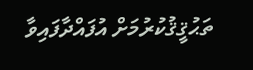ތަޙުޤީޤުކުރުމަށް އުފައްދާފައިވާ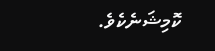ކޮމިޝަނެކެވެ.